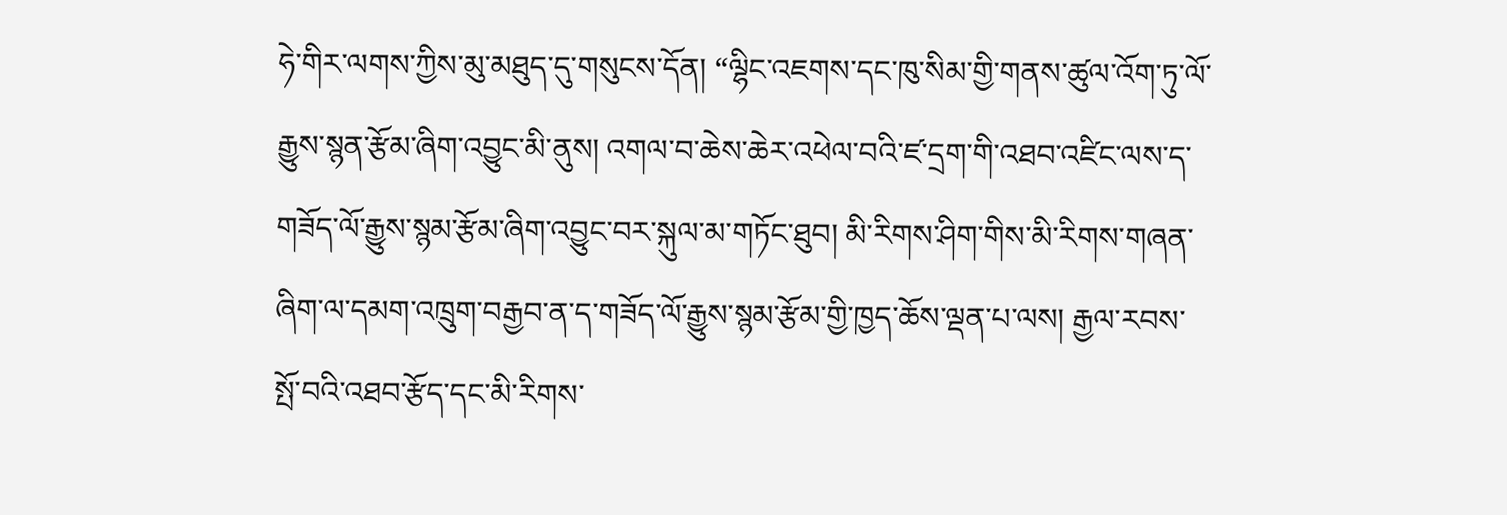ཧེ་གིར་ལགས་ཀྱིས་མུ་མཐུད་དུ་གསུངས་དོན། “ལྷིང་འཇགས་དང་ཁུ་སིམ་གྱི་གནས་ཚུལ་འོག་ཏུ་ལོ་རྒྱུས་སྙན་རྩོམ་ཞིག་འབྱུང་མི་ནུས། འགལ་བ་ཆེས་ཆེར་འཕེལ་བའི་ཛ་དྲག་གི་འཐབ་འཛིང་ལས་ད་གཟོད་ལོ་རྒྱུས་སྙམ་རྩོམ་ཞིག་འབྱུང་བར་སྐུལ་མ་གཏོང་ཐུབ། མི་རིགས་ཤིག་གིས་མི་རིགས་གཞན་ཞིག་ལ་དམག་འཁྲུག་བརྒྱབ་ན་ད་གཟོད་ལོ་རྒྱུས་སྙམ་རྩོམ་གྱི་ཁྱད་ཆོས་ལྡན་པ་ལས། རྒྱལ་རབས་སྤོ་བའི་འཐབ་རྩོད་དང་མི་རིགས་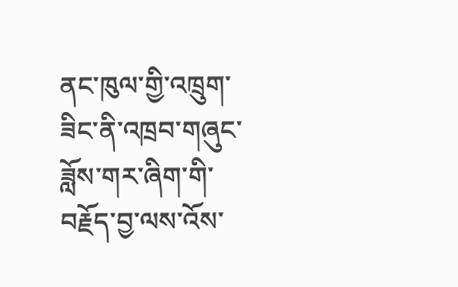ནང་ཁུལ་གྱི་འཁྲུག་ཟིང་ནི་འཁྲབ་གཞུང་ཟློས་གར་ཞིག་གི་བརྗོད་བྱ་ལས་འོས་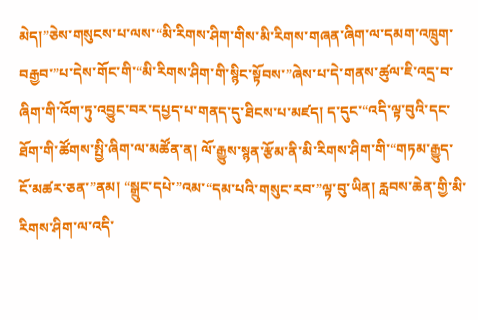མེད།”ཅེས་གསུངས་པ་ལས་“མི་རིགས་ཤིག་གིས་མི་རིགས་གཞན་ཞིག་ལ་དམག་འཁྲུག་བརྒྱབ་”པ་དེས་གོང་གི་“མི་རིགས་ཤིག་གི་སྙིང་སྟོབས་”ཞེས་པ་དེ་གནས་ཚུལ་ཇི་འདྲ་བ་ཞིག་གི་འོག་ཏུ་འབྱུང་བར་དཔྱད་པ་གནད་དུ་ཐིངས་པ་མཛད། ད་དུང་“འདི་ལྟ་བུའི་དང་ཐོག་གི་ཚོགས་སྤྱི་ཞིག་ལ་མཚོན་ན། ལོ་རྒྱུས་སྙན་རྩོམ་ནི་མི་རིགས་ཤིག་གི་“གཏམ་རྒྱུད་ངོ་མཚར་ཅན་”ནམ། “སྒྲུང་དཔེ་”འམ་“དམ་པའི་གསུང་རབ་”ལྟ་བུ་ཡིན། རླབས་ཆེན་གྱི་མི་རིགས་ཤིག་ལ་འདི་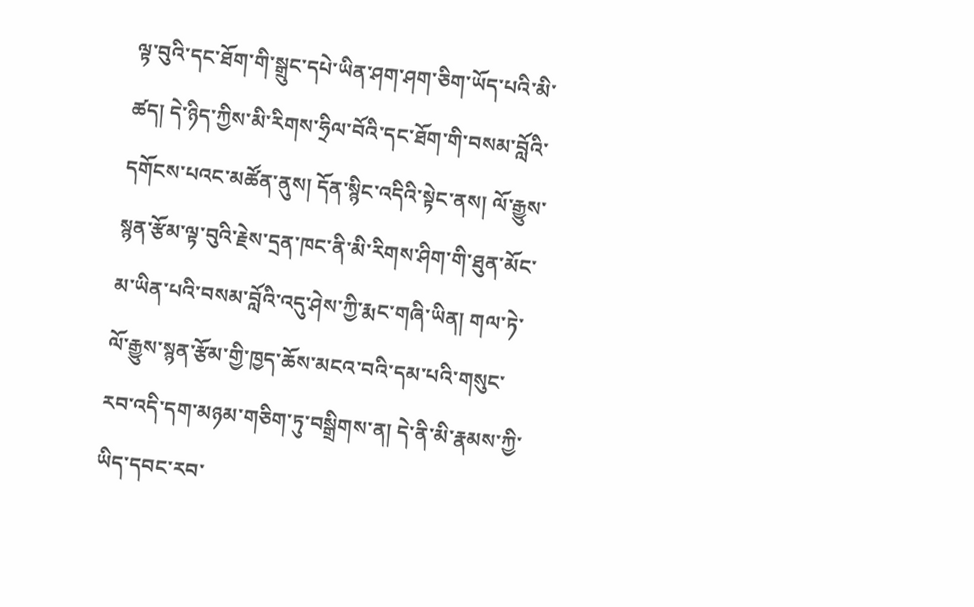ལྟ་བུའི་དང་ཐོག་གི་སྒྲུང་དཔེ་ཡིན་ཤག་ཤག་ཅིག་ཡོད་པའི་མི་ཚད། དེ་ཉིད་ཀྱིས་མི་རིགས་ཧྲིལ་བོའི་དང་ཐོག་གི་བསམ་བློའི་དགོངས་པའང་མཚོན་ནུས། དོན་སྙིང་འདིའི་སྟེང་ནས། ལོ་རྒྱུས་སྙན་རྩོམ་ལྟ་བུའི་རྗེས་དྲན་ཁང་ནི་མི་རིགས་ཤིག་གི་ཐུན་མོང་མ་ཡིན་པའི་བསམ་བློའི་འདུ་ཤེས་ཀྱི་རྨང་གཞི་ཡིན། གལ་ཏེ་ལོ་རྒྱུས་སྙན་རྩོམ་གྱི་ཁྱད་ཆོས་མངའ་བའི་དམ་པའི་གསུང་རབ་འདི་དག་མཉམ་གཅིག་ཏུ་བསྒྲིགས་ན། དེ་ནི་མི་རྣམས་ཀྱི་ཡིད་དབང་རབ་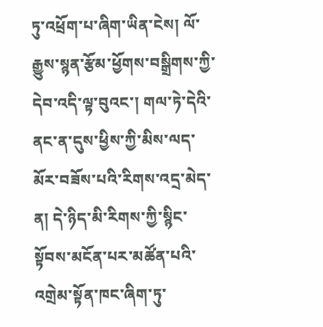ཏུ་འཕྲོག་པ་ཞིག་ཡིན་ངེས། ལོ་རྒྱུས་སྙན་རྩོམ་ཕྱོགས་བསྒྲིགས་ཀྱི་དེབ་འདི་ལྟ་བུའང་། གལ་ཏེ་དེའི་ནང་ན་དུས་ཕྱིས་ཀྱི་མིས་ལད་མོར་བཟོས་པའི་རིགས་འདྲ་མེད་ན། དེ་ཉིད་མི་རིགས་ཀྱི་སྙིང་སྟོབས་མངོན་པར་མཚོན་པའི་འགྲེམ་སྟོན་ཁང་ཞིག་ཏུ་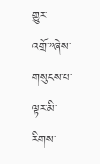གྱུར་འགྲོ་”ཞེས་གསུངས་པ་ལྟར་མི་རིགས་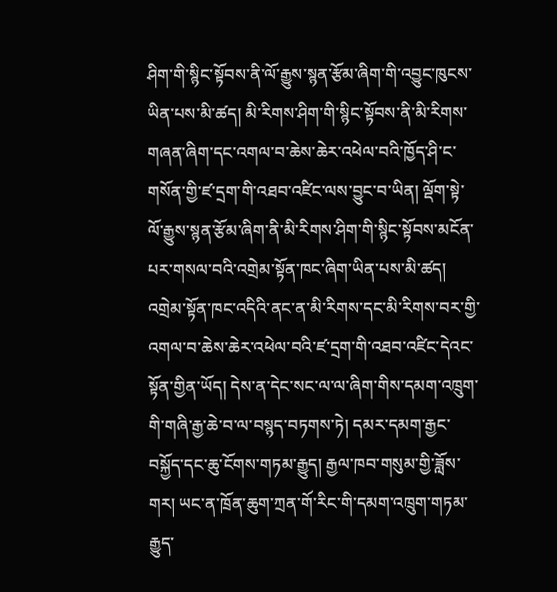ཤིག་གི་སྙིང་སྟོབས་ནི་ལོ་རྒྱུས་སྙན་རྩོམ་ཞིག་གི་འབྱུང་ཁུངས་ཡིན་པས་མི་ཚད། མི་རིགས་ཤིག་གི་སྙིང་སྟོབས་ནི་མི་རིགས་གཞན་ཞིག་དང་འགལ་བ་ཆེས་ཆེར་འཕེལ་བའི་ཁྱོད་ཤི་ང་གསོན་གྱི་ཛ་དྲག་གི་འཐབ་འཛིང་ལས་བྱུང་བ་ཡིན། ལྡོག་སྟེ་ལོ་རྒྱུས་སྙན་རྩོམ་ཞིག་ནི་མི་རིགས་ཤིག་གི་སྙིང་སྟོབས་མངོན་པར་གསལ་བའི་འགྲེམ་སྟོན་ཁང་ཞིག་ཡིན་པས་མི་ཚད། འགྲེམ་སྟོན་ཁང་འདིའི་ནང་ན་མི་རིགས་དང་མི་རིགས་བར་གྱི་འགལ་བ་ཆེས་ཆེར་འཕེལ་བའི་ཛ་དྲག་གི་འཐབ་འཛིང་དེའང་སྟོན་གྱིན་ཡོད། དེས་ན་དེང་སང་ལ་ལ་ཞིག་གིས་དམག་འཁྲུག་གི་གཞི་རྒྱ་ཆེ་བ་ལ་བསྙད་བཏགས་ཏེ། དམར་དམག་རྒྱང་བསྐྱོད་དང་ཆུ་ངོགས་གཏམ་རྒྱུད། རྒྱལ་ཁབ་གསུམ་གྱི་ཟློས་གར། ཡང་ན་ཁྲོན་ཆུག་ཀྲན་གོ་རིང་གི་དམག་འཁྲུག་གཏམ་རྒྱུད་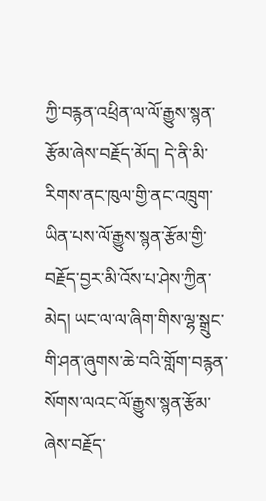ཀྱི་བརྙན་འཕྲིན་ལ་ལོ་རྒྱུས་སྙན་རྩོམ་ཞེས་བརྗོད་མོད། དེ་ནི་མི་རིགས་ནང་ཁུལ་གྱི་ནང་འཁྲུག་ཡིན་པས་ལོ་རྒྱུས་སྙན་རྩོམ་གྱི་བརྗོད་བྱར་མི་འོས་པ་ཤེས་ཀྱིན་མེད། ཡང་ལ་ལ་ཞིག་གིས་ལྷ་སྒྲུང་གི་ཤན་ཞུགས་ཆེ་བའི་གློག་བརྙན་སོགས་ལའང་ལོ་རྒྱུས་སྙན་རྩོམ་ཞེས་བརྗོད་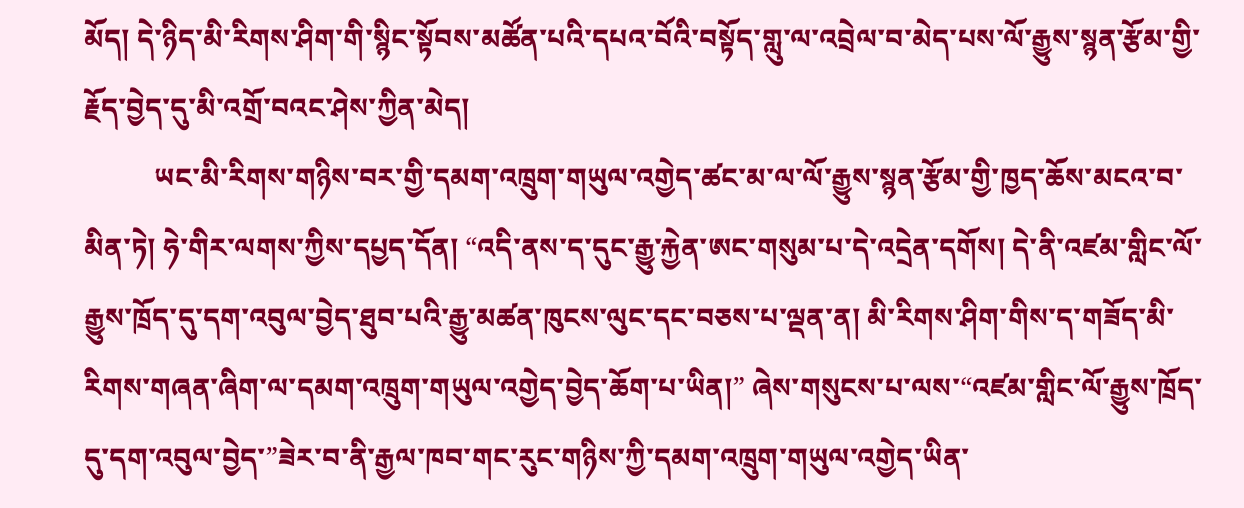མོད། དེ་ཉིད་མི་རིགས་ཤིག་གི་སྙིང་སྟོབས་མཚོན་པའི་དཔའ་བོའི་བསྟོད་གླུ་ལ་འབྲེལ་བ་མེད་པས་ལོ་རྒྱུས་སྙན་རྩོམ་གྱི་རྗོད་བྱེད་དུ་མི་འགྲོ་བའང་ཤེས་ཀྱིན་མེད།
          ཡང་མི་རིགས་གཉིས་བར་གྱི་དམག་འཁྲུག་གཡུལ་འགྱེད་ཚང་མ་ལ་ལོ་རྒྱུས་སྙན་རྩོམ་གྱི་ཁྱད་ཆོས་མངའ་བ་མིན་ཏེ། ཧེ་གིར་ལགས་ཀྱིས་དཔྱད་དོན། “འདི་ནས་ད་དུང་རྒྱུ་རྐྱེན་ཨང་གསུམ་པ་དེ་འདྲེན་དགོས། དེ་ནི་འཛམ་གླིང་ལོ་རྒྱུས་ཁྲོད་དུ་དག་འབུལ་བྱེད་ཐུབ་པའི་རྒྱུ་མཚན་ཁུངས་ལུང་དང་བཅས་པ་ལྡན་ན། མི་རིགས་ཤིག་གིས་ད་གཟོད་མི་རིགས་གཞན་ཞིག་ལ་དམག་འཁྲུག་གཡུལ་འགྱེད་བྱེད་ཆོག་པ་ཡིན།” ཞེས་གསུངས་པ་ལས་“འཛམ་གླིང་ལོ་རྒྱུས་ཁྲོད་དུ་དག་འབུལ་བྱེད་”ཟེར་བ་ནི་རྒྱལ་ཁབ་གང་རུང་གཉིས་ཀྱི་དམག་འཁྲུག་གཡུལ་འགྱེད་ཡིན་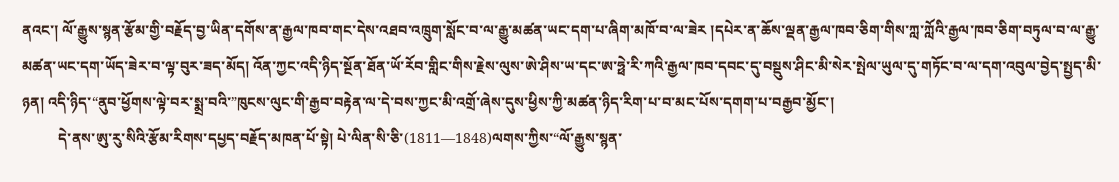ནའང་། ལོ་རྒྱུས་སྙན་རྩོམ་གྱི་བརྗོད་བྱ་ཡིན་དགོས་ན་རྒྱལ་ཁབ་གང་དེས་འཐབ་འཁྲུག་སློང་བ་ལ་རྒྱུ་མཚན་ཡང་དག་པ་ཞིག་མཁོ་བ་ལ་ཟེར །དཔེར་ན་ཆོས་ལྡན་རྒྱལ་ཁབ་ཅིག་གིས་ཀླ་ཀློའི་རྒྱལ་ཁབ་ཅིག་བཏུལ་བ་ལ་རྒྱུ་མཚན་ཡང་དག་ཡོད་ཟེར་བ་ལྟ་བུར་ཟད་མོད། འོན་ཀྱང་འདི་ཉིད་སྔོན་ཐོན་ཡོ་རོབ་གླིང་གིས་རྗེས་ལུས་ཨེ་ཤིས་ཡ་དང་ཨ་ཧྥེ་རི་ཀའི་རྒྱལ་ཁབ་དབང་དུ་བསྡུས་ཤིང་མི་སེར་སྤེལ་ཡུལ་དུ་གཏོང་བ་ལ་དག་འབུལ་བྱེད་སྤྱད་མི་ཉན། འདི་ཉིད་“ནུབ་ཕྱོགས་ལྟེ་བར་སྨྲ་བའི་”ཁུངས་ལུང་གི་རྒྱབ་བརྟེན་ལ་དེ་བས་ཀྱང་མི་འགྲོ་ཞེས་དུས་ཕྱིས་ཀྱི་མཚན་ཉིད་རིག་པ་བ་མང་པོས་དགག་པ་བརྒྱབ་མྱོང་།
          དེ་ནས་ཨུ་རུ་སིའི་རྩོམ་རིགས་དཔྱད་བརྗོད་མཁན་པོ་སྟེ། པེ་ལིན་སི་ཅི་(1811—1848)ལགས་ཀྱིས་“ལོ་རྒྱུས་སྙན་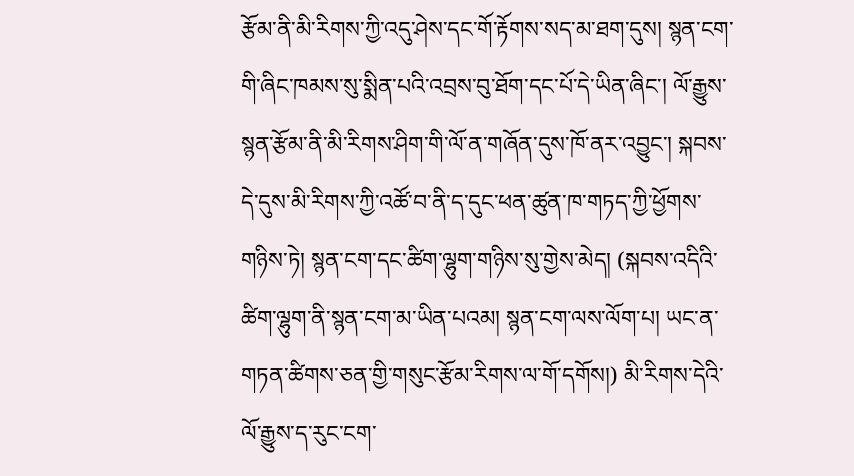རྩོམ་ནི་མི་རིགས་ཀྱི་འདུ་ཤེས་དང་གོ་རྟོགས་སད་མ་ཐག་དུས། སྙན་ངག་གི་ཞིང་ཁམས་སུ་སྨིན་པའི་འབྲས་བུ་ཐོག་དང་པོ་དེ་ཡིན་ཞིང་། ལོ་རྒྱུས་སྙན་རྩོམ་ནི་མི་རིགས་ཤིག་གི་ལོ་ན་གཞོན་དུས་ཁོ་ནར་འབྱུང་། སྐབས་དེ་དུས་མི་རིགས་ཀྱི་འཚོ་བ་ནི་ད་དུང་ཕན་ཚུན་ཁ་གཏད་ཀྱི་ཕྱོགས་གཉིས་ཏེ། སྙན་ངག་དང་ཚིག་ལྷུག་གཉིས་སུ་གྱེས་མེད། (སྐབས་འདིའི་ཚིག་ལྷུག་ནི་སྙན་ངག་མ་ཡིན་པའམ། སྙན་ངག་ལས་ལོག་པ། ཡང་ན་གཏན་ཚིགས་ཅན་གྱི་གསུང་རྩོམ་རིགས་ལ་གོ་དགོས།) མི་རིགས་དེའི་ལོ་རྒྱུས་ད་རུང་ངག་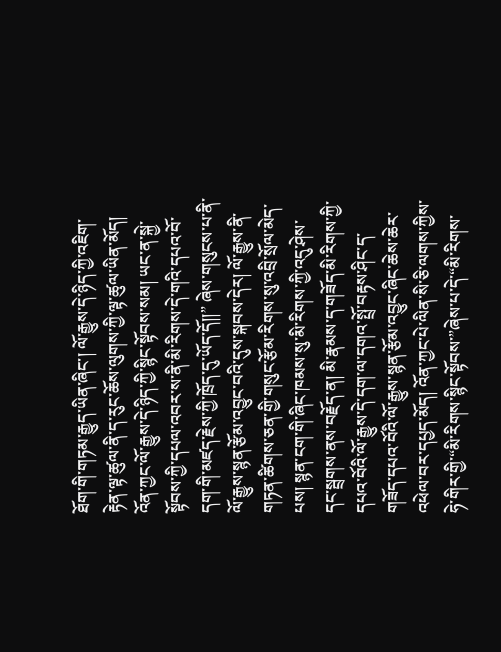ཐོག་གི་གཏམ་རྒྱུད་ཡིན་ཞིང་། ལོ་རྒྱུས་དེ་ཉིད་ཀྱི་འཇིག་རྟེན་ལྟ་ཚུལ་ནི་ད་རུང་ཆོས་ལུགས་ཀྱི་ལྟ་ཚུལ་ཡིན་མོད། འོན་ཀྱང་ལོ་རྒྱུས་དེ་ཉིད་ཀྱི་སྙིང་སྟོབས་སམ། ཡང་ན་སྐྱེ་སྟོབས་ཀྱི་དཔལ་འབར་ས་ནི་མི་རིགས་དེ་གའི་དཔའ་བོ་དག་གི་མཛད་རྗེས་ཀྱི་ཁྲོད་དུ་ཡོད་དོ།།” ཞེས་གསུངས་པ་ནི་ལོ་རྒྱུས་སྙན་རྩོམ་འབྱུང་བའི་དུས་སྐབས་དེར། ལོ་རྒྱུས་ནི་གཏན་ཚིགས་ཅན་གྱི་གསུང་རྩོམ་རིགས་སུ་འབྲི་སྲོལ་མེད་པས། སྙན་ངག་གི་ཞིང་ཁམས་སུ་མི་རིགས་ཀྱི་འདུ་ཤེས་དང་སྦྲགས་ནས་བརྗོད་ན། མི་རྣམས་ད་གཟོད་མི་རིགས་ཀྱི་དཔའ་བོའི་ལོ་རྒྱུས་དེ་དག་ལ་དགའ་སྤྲོ་བརྟས་ཤིང་ད་གཟོད་དཔའ་བོའི་ལོ་རྒྱུས་སྙན་རྩོམ་འབྱུང་ཞིང་ཆེས་ཆེར་འཕེལ་བར་དཔྱད་མོད། འོན་ཀྱང་པེ་ལིན་སི་ཅི་ལགས་ཀྱིས་ཧེ་གིར་གྱི་“མི་རིགས་སྙིང་སྟོབས་”ཞེས་པ་དེ་“མི་རིགས་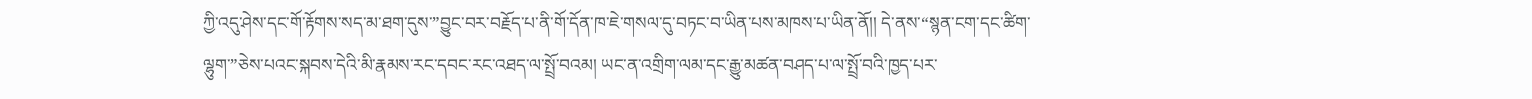ཀྱི་འདུ་ཤེས་དང་གོ་རྟོགས་སད་མ་ཐག་དུས་”བྱུང་བར་བརྗོད་པ་ནི་གོ་དོན་ཁ་ཇེ་གསལ་དུ་བཏང་བ་ཡིན་པས་མཁས་པ་ཡིན་ནོ།། དེ་ནས་“སྙན་ངག་དང་ཚིག་ལྷུག་”ཅེས་པའང་སྐབས་དེའི་མི་རྣམས་རང་དབང་རང་འཐད་ལ་སྤྲོ་བའམ། ཡང་ན་འགྲིག་ལམ་དང་རྒྱུ་མཚན་བཤད་པ་ལ་སྤྲོ་བའི་ཁྱད་པར་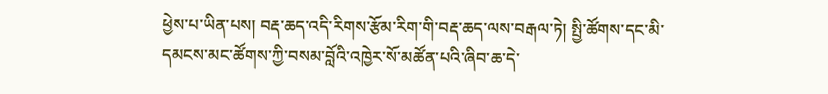ཕྱེས་པ་ཡིན་པས། བརྡ་ཆད་འདི་རིགས་རྩོམ་རིག་གི་བརྡ་ཆད་ལས་བརྒལ་ཏེ། སྤྱི་ཚོགས་དང་མི་དམངས་མང་ཚོགས་ཀྱི་བསམ་བློའི་འཁྱེར་སོ་མཚོན་པའི་ཞིབ་ཆ་དེ་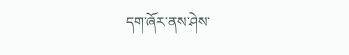དག་ཞོར་ནས་ཤེས་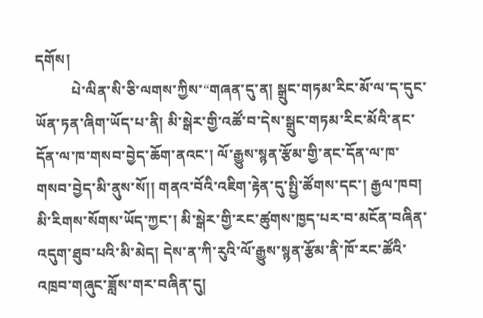དགོས།
          པེ་ལིན་སི་ཅི་ལགས་ཀྱིས་“གཞན་དུ་ན། སྒྲུང་གཏམ་རིང་མོ་ལ་ད་དུང་ཡོན་ཏན་ཞིག་ཡོད་པ་ནི། མི་སྒེར་གྱི་འཚོ་བ་དེས་སྒྲུང་གཏམ་རིང་མོའི་ནང་དོན་ལ་ཁ་གསབ་བྱེད་ཆོག་ནའང་། ལོ་རྒྱུས་སྙན་རྩོམ་གྱི་ནང་དོན་ལ་ཁ་གསབ་བྱེད་མི་ནུས་སོ།། གནའ་བོའི་འཇིག་རྟེན་དུ་སྤྱི་ཚོགས་དང་། རྒྱལ་ཁབ། མི་རིགས་སོགས་ཡོད་ཀྱང་། མི་སྒེར་གྱི་རང་ཚུགས་ཁྱད་པར་བ་མངོན་བཞིན་འདུག་ཐུབ་པའི་མི་མེད། དེས་ན་ཀི་རུའི་ལོ་རྒྱུས་སྙན་རྩོམ་ནི་ཁོ་རང་ཚོའི་འཁྲབ་གཞུང་ཟློས་གར་བཞིན་དུ།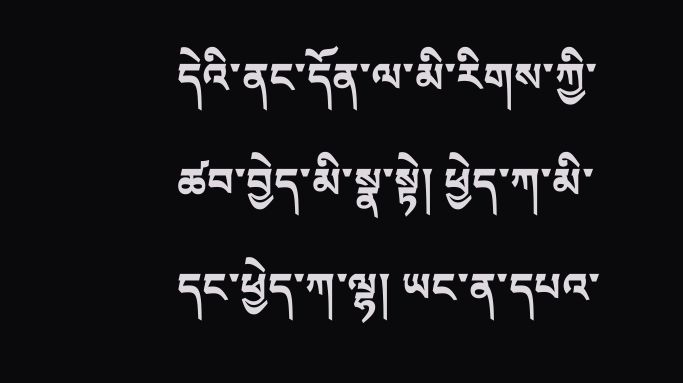དེའི་ནང་དོན་ལ་མི་རིགས་ཀྱི་ཚབ་བྱེད་མི་སྣ་སྟེ། ཕྱེད་ཀ་མི་དང་ཕྱེད་ཀ་ལྷ། ཡང་ན་དཔའ་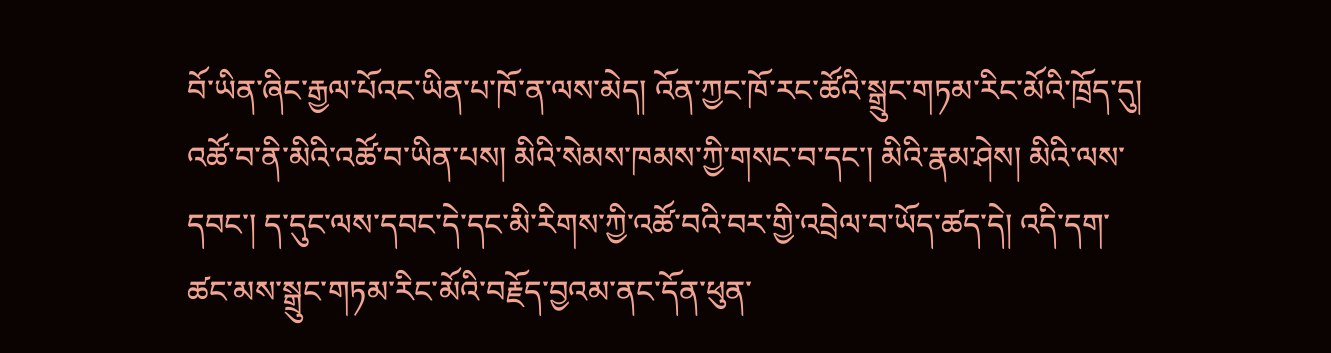བོ་ཡིན་ཞིང་རྒྱལ་པོའང་ཡིན་པ་ཁོ་ན་ལས་མེད། འོན་ཀྱང་ཁོ་རང་ཚོའི་སྒྲུང་གཏམ་རིང་མོའི་ཁྲོད་དུ། འཚོ་བ་ནི་མིའི་འཚོ་བ་ཡིན་པས། མིའི་སེམས་ཁམས་ཀྱི་གསང་བ་དང་། མིའི་རྣམ་ཤེས། མིའི་ལས་དབང་། ད་དུང་ལས་དབང་དེ་དང་མི་རིགས་ཀྱི་འཚོ་བའི་བར་གྱི་འབྲེལ་བ་ཡོད་ཚད་དེ། འདི་དག་ཚང་མས་སྒྲུང་གཏམ་རིང་མོའི་བརྗོད་བྱའམ་ནང་དོན་ཕུན་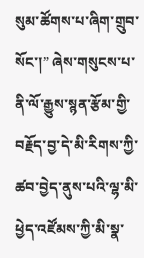སུམ་ཚོགས་པ་ཞིག་གྲུབ་སོང་།” ཞེས་གསུངས་པ་ནི་ལོ་རྒྱུས་སྙན་རྩོམ་གྱི་བརྗོད་བྱ་དེ་མི་རིགས་ཀྱི་ཚབ་བྱེད་ནུས་པའི་ལྷ་མི་ཕྱེད་འཛོམས་ཀྱི་མི་སྣ་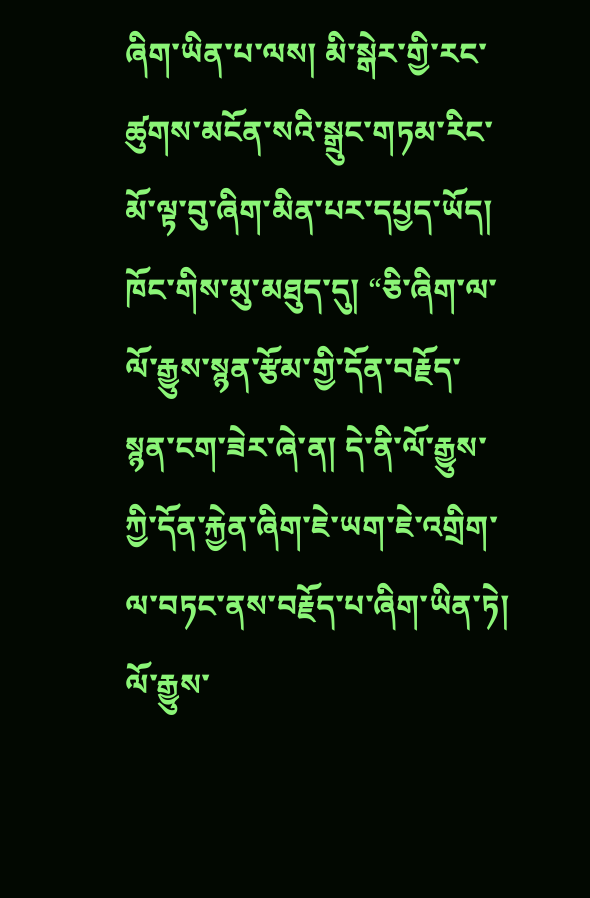ཞིག་ཡིན་པ་ལས། མི་སྒེར་གྱི་རང་ཚུགས་མངོན་སའི་སྒྲུང་གཏམ་རིང་མོ་ལྟ་བུ་ཞིག་མིན་པར་དཔྱད་ཡོད། ཁོང་གིས་མུ་མཐུད་དུ། “ཅི་ཞིག་ལ་ལོ་རྒྱུས་སྙན་རྩོམ་གྱི་དོན་བརྗོད་སྙན་ངག་ཟེར་ཞེ་ན། དེ་ནི་ལོ་རྒྱུས་ཀྱི་དོན་རྐྱེན་ཞིག་ཇེ་ཡག་ཇེ་འགྲིག་ལ་བཏང་ནས་བརྗོད་པ་ཞིག་ཡིན་ཏེ། ལོ་རྒྱུས་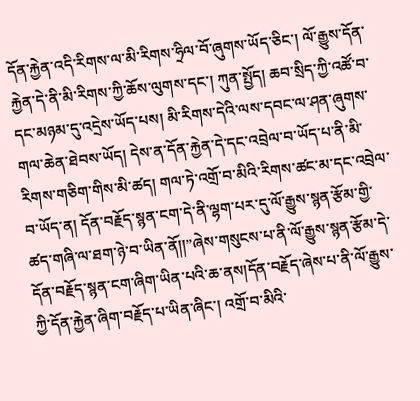དོན་རྐྱེན་འདི་རིགས་ལ་མི་རིགས་ཧྲིལ་བོ་ཞུགས་ཡོད་ཅིང་། ལོ་རྒྱུས་དོན་རྐྱེན་དེ་ནི་མི་རིགས་ཀྱི་ཆོས་ལུགས་དང་། ཀུན་སྤྱོད། ཆབ་སྲིད་ཀྱི་འཚོ་བ་དང་མཉམ་དུ་འདྲེས་ཡོད་པས། མི་རིགས་དེའི་ལས་དབང་ལ་ཤན་ཞུགས་གལ་ཆེན་ཐེབས་ཡོད། དེས་ན་དོན་རྐྱེན་དེ་དང་འབྲེལ་བ་ཡོད་པ་ནི་མི་རིགས་གཅིག་གིས་མི་ཚད། གལ་ཏེ་འགྲོ་བ་མིའི་རིགས་ཚང་མ་དང་འབྲེལ་བ་ཡོད་ན། དོན་བརྗོད་སྙན་ངག་དེ་ནི་ལྷག་པར་དུ་ལོ་རྒྱུས་སྙན་རྩོམ་གྱི་ཚད་གཞི་ལ་ཐག་ཉེ་བ་ཡིན་ནོ།།”ཞེས་གསུངས་པ་ནི་ལོ་རྒྱུས་སྙན་རྩོམ་དེ་དོན་བརྗོད་སྙན་ངག་ཞིག་ཡིན་པའི་ཆ་ནས།དོན་བརྗོད་ཞེས་པ་ནི་ལོ་རྒྱུས་ཀྱི་དོན་རྐྱེན་ཞིག་བརྗོད་པ་ཡིན་ཞིང་། འགྲོ་བ་མིའི་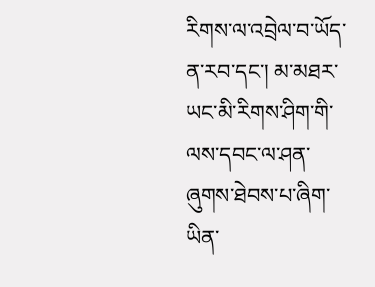རིགས་ལ་འབྲེལ་བ་ཡོད་ན་རབ་དང་། མ་མཐར་ཡང་མི་རིགས་ཤིག་གི་ལས་དབང་ལ་ཤན་ཞུགས་ཐེབས་པ་ཞིག་ཡིན་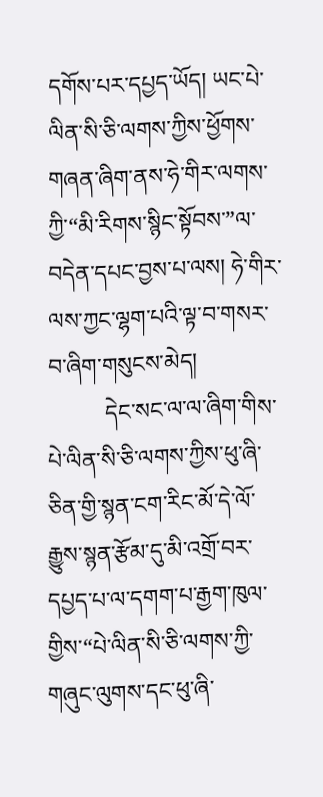དགོས་པར་དཔྱད་ཡོད། ཡང་པེ་ལིན་སི་ཅི་ལགས་ཀྱིས་ཕྱོགས་གཞན་ཞིག་ནས་ཧེ་གིར་ལགས་ཀྱི་“མི་རིགས་སྙིང་སྟོབས་”ལ་བདེན་དཔང་བྱས་པ་ལས། ཧེ་གིར་ལས་ཀྱང་ལྷག་པའི་ལྟ་བ་གསར་བ་ཞིག་གསུངས་མེད།
          དེང་སང་ལ་ལ་ཞིག་གིས་པེ་ལིན་སི་ཅི་ལགས་ཀྱིས་ཕུ་ཞི་ཅིན་གྱི་སྙན་ངག་རིང་མོ་དེ་ལོ་རྒྱུས་སྙན་རྩོམ་དུ་མི་འགྲོ་བར་དཔྱད་པ་ལ་དགག་པ་རྒྱག་ཁུལ་གྱིས་“པེ་ལིན་སི་ཅི་ལགས་ཀྱི་གཞུང་ལུགས་དང་ཕུ་ཞི་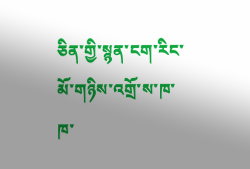ཅིན་གྱི་སྙན་ངག་རིང་མོ་གཉིས་འགྲོ་ས་ཁ་ཁ་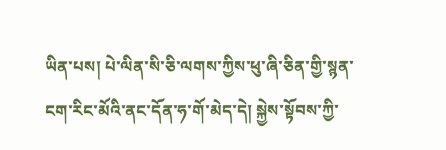ཡིན་པས། པེ་ལིན་སི་ཅི་ལགས་ཀྱིས་ཕུ་ཞི་ཅིན་གྱི་སྙན་ངག་རིང་མོའི་ནང་དོན་ཧ་གོ་མེད་དེ། སྐྱེས་སྟོབས་ཀྱི་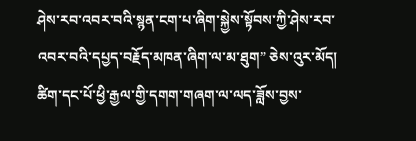ཤེས་རབ་འབར་བའི་སྙན་ངག་པ་ཞིག་སྐྱེས་སྟོབས་ཀྱི་ཤེས་རབ་འབར་བའི་དཔྱད་བརྗོད་མཁན་ཞིག་ལ་མ་ཐུག” ཅེས་འུར་མོད། ཚིག་དང་པོ་ཕྱི་རྒྱལ་གྱི་དགག་གཞག་ལ་ལད་ཟློས་བྱས་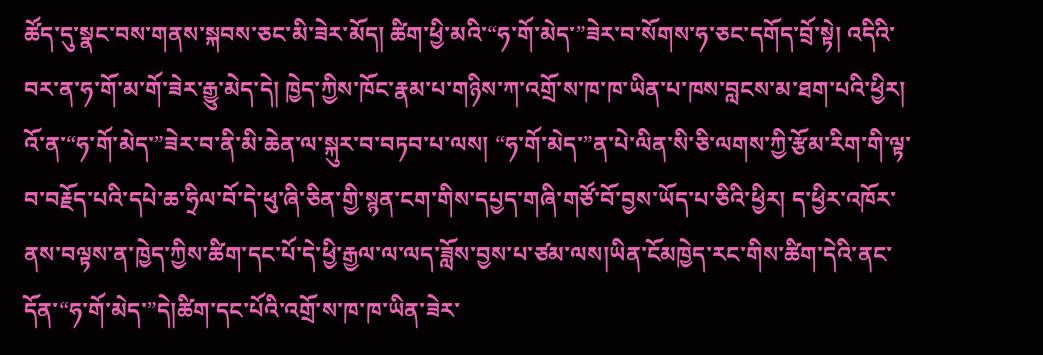ཚོད་དུ་སྣང་བས་གནས་སྐབས་ཅང་མི་ཟེར་མོད། ཚིག་ཕྱི་མའི་“ཧ་གོ་མེད་”ཟེར་བ་སོགས་ཧ་ཅང་དགོད་བྲོ་སྟེ། འདིའི་བར་ན་ཧ་གོ་མ་གོ་ཟེར་རྒྱུ་མེད་དེ། ཁྱེད་ཀྱིས་ཁོང་རྣམ་པ་གཉིས་ཀ་འགྲོ་ས་ཁ་ཁ་ཡིན་པ་ཁས་བླངས་མ་ཐག་པའི་ཕྱིར། འོ་ན་“ཧ་གོ་མེད་”ཟེར་བ་ནི་མི་ཆེན་ལ་སྐུར་བ་བཏབ་པ་ལས། “ཧ་གོ་མེད་”ན་པེ་ལིན་སི་ཅི་ལགས་ཀྱི་རྩོམ་རིག་གི་ལྟ་བ་བརྗོད་པའི་དཔེ་ཆ་ཧྲིལ་བོ་དེ་ཕུ་ཞི་ཅིན་གྱི་སྙན་ངག་གིས་དཔྱད་གཞི་གཙོ་བོ་བྱས་ཡོད་པ་ཅིའི་ཕྱིར། ད་ཕྱིར་འཁོར་ནས་བལྟས་ན་ཁྱེད་ཀྱིས་ཚིག་དང་པོ་དེ་ཕྱི་རྒྱལ་ལ་ལད་ཟློས་བྱས་པ་ཙམ་ལས།ཡིན་ངོམཁྱེད་རང་གིས་ཚིག་དེའི་ནང་དོན་“ཧ་གོ་མེད་”དེ།ཚིག་དང་པོའི་འགྲོ་ས་ཁ་ཁ་ཡིན་ཟེར་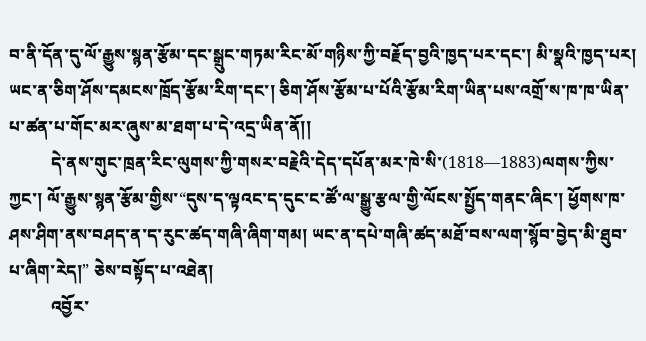བ་ནི་དོན་དུ་ལོ་རྒྱུས་སྙན་རྩོམ་དང་སྒྲུང་གཏམ་རིང་མོ་གཉིས་ཀྱི་བརྗོད་བྱའི་ཁྱད་པར་དང་། མི་སྣའི་ཁྱད་པར། ཡང་ན་ཅིག་ཤོས་དམངས་ཁྲོད་རྩོམ་རིག་དང་། ཅིག་ཤོས་རྩོམ་པ་པོའི་རྩོམ་རིག་ཡིན་པས་འགྲོ་ས་ཁ་ཁ་ཡིན་པ་ཚན་པ་གོང་མར་ཞུས་མ་ཐག་པ་དེ་འདྲ་ཡིན་ནོ།།
          དེ་ནས་གུང་ཁྲན་རིང་ལུགས་ཀྱི་གསར་བརྗེའི་དེད་དཔོན་མར་ཁེ་སི་(1818—1883)ལགས་ཀྱིས་ཀྱང་། ལོ་རྒྱུས་སྙན་རྩོམ་གྱིས་“དུས་ད་ལྟའང་ད་དུང་ང་ཚོ་ལ་སྒྱུ་རྩལ་གྱི་ལོངས་སྤྱོད་གནང་ཞིང་། ཕྱོགས་ཁ་ཤས་ཤིག་ནས་བཤད་ན་ད་རུང་ཚད་གཞི་ཞིག་གམ། ཡང་ན་དཔེ་གཞི་ཚད་མཐོ་བས་ལག་སྙོབ་བྱེད་མི་ཐུབ་པ་ཞིག་རེད།” ཅེས་བསྟོད་པ་འཐེན།
          འབྱོར་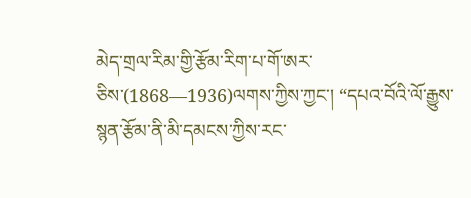མེད་གྲལ་རིམ་གྱི་རྩོམ་རིག་པ་གོ་ཨར་ཅིས་(1868—1936)ལགས་ཀྱིས་ཀྱང་། “དཔའ་བོའི་ལོ་རྒྱུས་སྙན་རྩོམ་ནི་མི་དམངས་ཀྱིས་རང་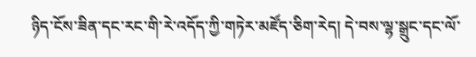ཉིད་ངོས་ཟིན་དང་རང་གི་རེ་འདོད་ཀྱི་གཏེར་མཛོད་ཅིག་རེད། དེ་བས་ལྷ་སྒྲུང་དང་ལོ་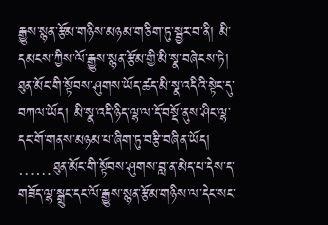རྒྱུས་སྙན་རྩོམ་གཉིས་མཉམ་གཅིག་ཏུ་སྦྱར་བ་ནི། མི་དམངས་ཀྱིས་ལོ་རྒྱུས་སྙན་རྩོམ་གྱི་མི་སྣ་བཞེངས་ཏེ། ཐུན་མོང་གི་སྟོབས་ཤུགས་ཡོད་ཚད་མི་སྣ་འདིའི་སྟེང་དུ་བཀལ་ཡོད། མི་སྣ་འདི་ཉིད་ལྷ་ལ་དོ་བསྡོ་ནུས་ཤིང་ལྷ་དང་གོ་གནས་མཉམ་པ་ཞིག་ཏུ་བརྩི་བཞིན་ཡོད། ……ཐུན་མོང་གི་སྟོབས་ཤུགས་བླ་ན་མེད་པ་དེས་ད་གཟོད་ལྷ་སྒྲུང་དང་ལོ་རྒྱུས་སྙན་རྩོམ་གཉིས་ལ་དེང་སང་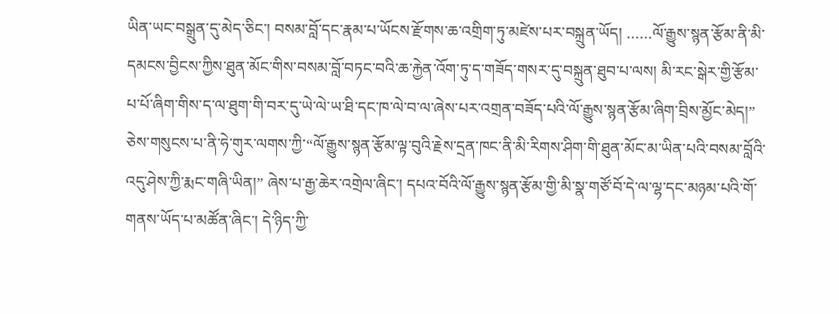ཡིན་ཡང་བསྒྲུན་དུ་མེད་ཅིང་། བསམ་བློ་དང་རྣམ་པ་ཡོངས་རྫོགས་ཆ་འགྲིག་ཏུ་མཛེས་པར་བསྐྲུན་ཡོད། ……ལོ་རྒྱུས་སྙན་རྩོམ་ནི་མི་དམངས་བྱིངས་ཀྱིས་ཐུན་མོང་གིས་བསམ་བློ་བཏང་བའི་ཆ་རྐྱེན་འོག་ཏུ་ད་གཟོད་གསར་དུ་བསྐྲུན་ཐུབ་པ་ལས། མི་རང་སྒེར་གྱི་རྩོམ་པ་པོ་ཞིག་གིས་ད་ལ་ཐུག་གི་བར་དུ་ཡེ་ལེ་ཡ་ཐི་དང་ཁ་ལེ་བ་ལ་ཞེས་པར་འགྲན་བཟོད་པའི་ལོ་རྒྱུས་སྙན་རྩོམ་ཞིག་བྲིས་མྱོང་མེད།” ཅེས་གསུངས་པ་ནི་ཧེ་གུར་ལགས་ཀྱི་“ལོ་རྒྱུས་སྙན་རྩོམ་ལྟ་བུའི་རྗེས་དྲན་ཁང་ནི་མི་རིགས་ཤིག་གི་ཐུན་མོང་མ་ཡིན་པའི་བསམ་བློའི་འདུ་ཤེས་ཀྱི་རྨང་གཞི་ཡིན།” ཞེས་པ་རྒྱ་ཆེར་འགྲེལ་ཞིང་། དཔའ་བོའི་ལོ་རྒྱུས་སྙན་རྩོམ་གྱི་མི་སྣ་གཙོ་བོ་དེ་ལ་ལྷ་དང་མཉམ་པའི་གོ་གནས་ཡོད་པ་མཚོན་ཞིང་། དེ་ཉིད་ཀྱི་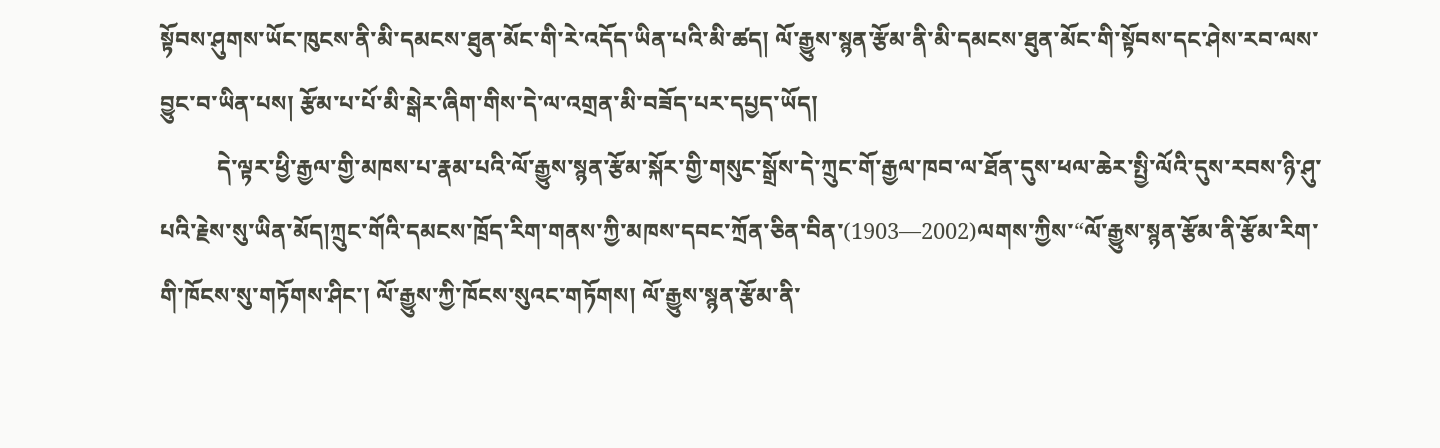སྟོབས་ཤུགས་ཡོང་ཁུངས་ནི་མི་དམངས་ཐུན་མོང་གི་རེ་འདོད་ཡིན་པའི་མི་ཚད། ལོ་རྒྱུས་སྙན་རྩོམ་ནི་མི་དམངས་ཐུན་མོང་གི་སྟོབས་དང་ཤེས་རབ་ལས་བྱུང་བ་ཡིན་པས། རྩོམ་པ་པོ་མི་སྒེར་ཞིག་གིས་དེ་ལ་འགྲན་མི་བཟོད་པར་དཔྱད་ཡོད།
          དེ་ལྟར་ཕྱི་རྒྱལ་གྱི་མཁས་པ་རྣམ་པའི་ལོ་རྒྱུས་སྙན་རྩོམ་སྐོར་གྱི་གསུང་སྒྲོས་དེ་ཀྲུང་གོ་རྒྱལ་ཁབ་ལ་ཐོན་དུས་ཕལ་ཆེར་སྤྱི་ལོའི་དུས་རབས་ཉི་ཤུ་པའི་རྗེས་སུ་ཡིན་མོད།ཀྲུང་གོའི་དམངས་ཁྲོད་རིག་གནས་ཀྱི་མཁས་དབང་ཀྲོན་ཅིན་བིན་(1903—2002)ལགས་ཀྱིས་“ལོ་རྒྱུས་སྙན་རྩོམ་ནི་རྩོམ་རིག་གི་ཁོངས་སུ་གཏོགས་ཤིང་། ལོ་རྒྱུས་ཀྱི་ཁོངས་སུའང་གཏོགས། ལོ་རྒྱུས་སྙན་རྩོམ་ནི་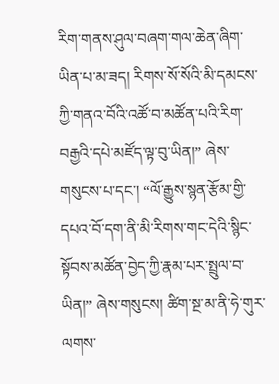རིག་གནས་ཤུལ་བཞག་གལ་ཆེན་ཞིག་ཡིན་པ་མ་ཟད། རིགས་སོ་སོའི་མི་དམངས་ཀྱི་གནའ་བོའི་འཚོ་བ་མཚོན་པའི་རིག་བརྒྱའི་དཔེ་མཛོད་ལྟ་བུ་ཡིན།” ཞེས་གསུངས་པ་དང་། “ལོ་རྒྱུས་སྙན་རྩོམ་གྱི་དཔའ་བོ་དག་ནི་མི་རིགས་གང་དེའི་སྙིང་སྟོབས་མཚོན་བྱེད་ཀྱི་རྣམ་པར་སྤྲུལ་བ་ཡིན།” ཞེས་གསུངས། ཚིག་སྔ་མ་ནི་ཧེ་གུར་ལགས་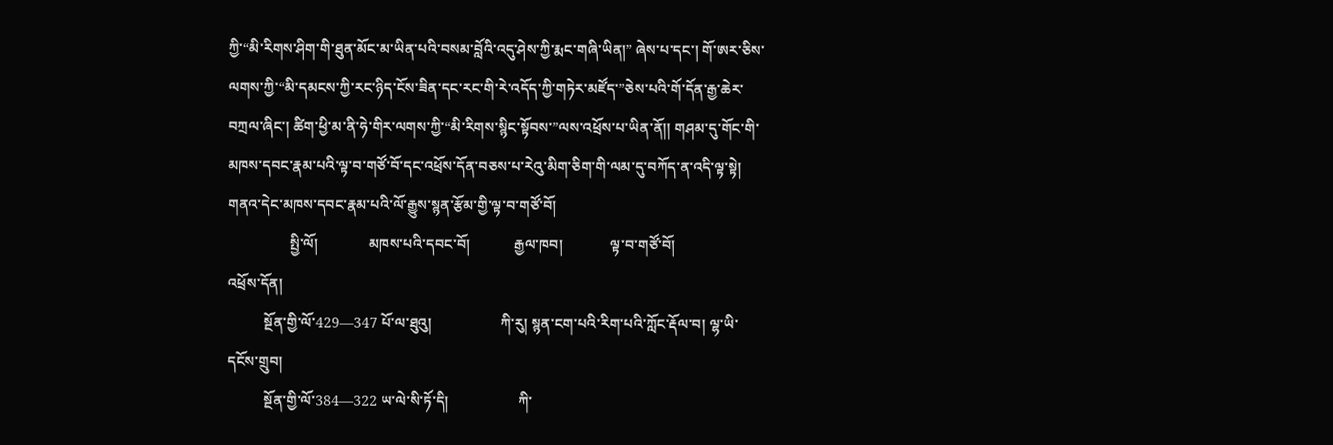ཀྱི་“མི་རིགས་ཤིག་གི་ཐུན་མོང་མ་ཡིན་པའི་བསམ་བློའི་འདུ་ཤེས་ཀྱི་རྨང་གཞི་ཡིན།” ཞེས་པ་དང་། གོ་ཨར་ཅིས་ལགས་ཀྱི་“མི་དམངས་ཀྱི་རང་ཉིད་ངོས་ཟིན་དང་རང་གི་རེ་འདོད་ཀྱི་གཏེར་མཛོད་”ཅེས་པའི་གོ་དོན་རྒྱ་ཆེར་བཀྲལ་ཞིང་། ཚིག་ཕྱི་མ་ནི་ཧེ་གིར་ལགས་ཀྱི་“མི་རིགས་སྙིང་སྟོབས་”ལས་འཕྲོས་པ་ཡིན་ནོ།། གཤམ་དུ་གོང་གི་མཁས་དབང་རྣམ་པའི་ལྟ་བ་གཙོ་བོ་དང་འཕྲོས་དོན་བཅས་པ་རེའུ་མིག་ཅིག་གི་ལམ་དུ་བཀོད་ན་འདི་ལྟ་སྟེ། གནའ་དེང་མཁས་དབང་རྣམ་པའི་ལོ་རྒྱུས་སྙན་རྩོམ་གྱི་ལྟ་བ་གཙོ་བོ།
                 སྤྱི་ལོ།              མཁས་པའི་དབང་བོ།            རྒྱལ་ཁབ།             ལྟ་བ་གཙོ་བོ།                     འཕྲོས་དོན།
          སྔོན་གྱི་ལོ་429—347 པོ་ལ་ཐུའུ།                   ཀི་རུ། སྙན་ངག་པའི་རིག་པའི་ཀློང་རྡོལ་བ། ལྷ་ཡི་དངོས་གྲུབ།
          སྔོན་གྱི་ལོ་384—322 ཡ་ལེ་སི་ཏོ་དི།                   ཀི་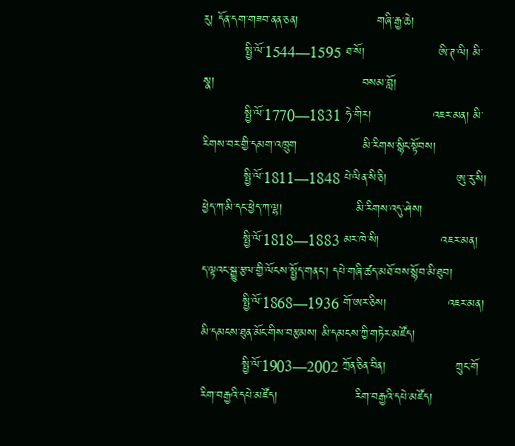རུ། དོན་དག་གཟབ་ནན་ཅན།                   གཞི་རྒྱ་ཆེ།
          སྤྱི་ལོ་1544—1595 ཐ་སོ།                  ཨི་ཊ་ལི། མི་སྣ།                                    བསམ་བློ།
          སྤྱི་ལོ་1770—1831 ཧེ་གིར།               འཇར་མན། མི་རིགས་བར་གྱི་དམག་འཁྲུག                མི་རིགས་སྙིང་སྟོབས།
          སྤྱི་ལོ་1811—1848 པེ་ལིན་སི་ཅི།                 ཨུ་རུ་སི། ཕྱེད་ཀ་མི་དང་ཕྱེད་ཀ་ལྷ།                  མི་རིགས་འདུ་ཤེས།
          སྤྱི་ལོ་1818—1883 མར་ཁེ་སི།               འཇར་མན། ད་ལྟའང་སྒྱུ་རྩལ་གྱི་ལོངས་སྤྱོད་གནང་། དཔེ་གཞི་ཚད་མཐོ་བས་སྙོབ་མི་ཐུབ།
          སྤྱི་ལོ་1868—1936 གོ་ཨར་ཅིས།               འཇར་མན། མི་དམངས་ཐུན་མོང་གིས་བརྩམས། མི་དམངས་ཀྱི་གཏེར་མཛོད།
          སྤྱི་ལོ་1903—2002 ཀྲོན་ཅིན་བིན།                 ཀྲུང་གོ རིག་བརྒྱའི་དཔེ་མཛོད།                   རིག་བརྒྱའི་དཔེ་མཛོད།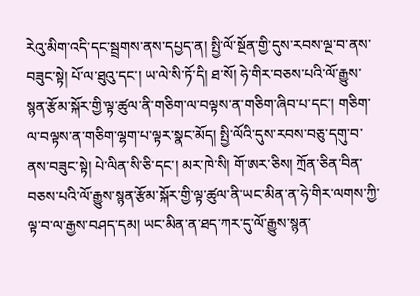རེའུ་མིག་འདི་དང་སྦྲགས་ནས་དཔྱད་ན། སྤྱི་ལོ་སྔོན་གྱི་དུས་རབས་ལྔ་བ་ནས་བཟུང་སྟེ། པོ་ལ་ཐུའུ་དང་། ཡ་ལེ་སི་ཏོ་དི། ཐ་སོ། ཧེ་གིར་བཅས་པའི་ལོ་རྒྱུས་སྙན་རྩོམ་སྐོར་གྱི་ལྟ་ཚུལ་ནི་གཅིག་ལ་བལྟས་ན་གཅིག་ཞིབ་པ་དང་། གཅིག་ལ་བལྟས་ན་གཅིག་ལྷག་པ་ལྟར་སྣང་མོད། སྤྱི་ལོའི་དུས་རབས་བཅུ་དགུ་བ་ནས་བཟུང་སྟེ། པེ་ལིན་སི་ཅི་དང་། མར་ཁེ་སི། གོ་ཨར་ཅིས། ཀྲོན་ཅིན་བིན་བཅས་པའི་ལོ་རྒྱུས་སྙན་རྩོམ་སྐོར་གྱི་ལྟ་ཚུལ་ནི་ཡང་མིན་ན་ཧེ་གིར་ལགས་ཀྱི་ལྟ་བ་ལ་རྒྱས་བཤད་དམ། ཡང་མིན་ན་ཐད་ཀར་དུ་ལོ་རྒྱུས་སྙན་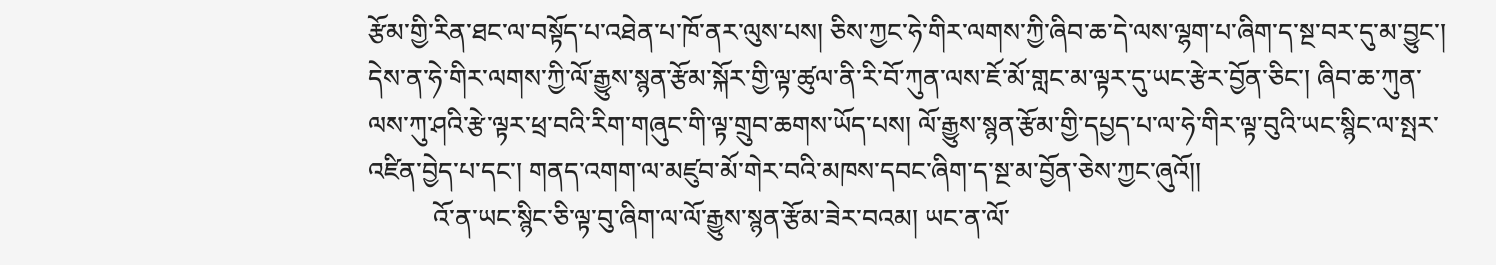རྩོམ་གྱི་རིན་ཐང་ལ་བསྟོད་པ་འཐེན་པ་ཁོ་ནར་ལུས་པས། ཅིས་ཀྱང་ཧེ་གིར་ལགས་ཀྱི་ཞིབ་ཆ་དེ་ལས་ལྷག་པ་ཞིག་ད་སྔ་བར་དུ་མ་བྱུང་། དེས་ན་ཧེ་གིར་ལགས་ཀྱི་ལོ་རྒྱུས་སྙན་རྩོམ་སྐོར་གྱི་ལྟ་ཚུལ་ནི་རི་བོ་ཀུན་ལས་ཇོ་མོ་གླང་མ་ལྟར་དུ་ཡང་རྩེར་བྱོན་ཅིང་། ཞིབ་ཆ་ཀུན་ལས་ཀུ་ཤའི་རྩེ་ལྟར་ཕྲ་བའི་རིག་གཞུང་གི་ལྟ་གྲུབ་ཆགས་ཡོད་པས། ལོ་རྒྱུས་སྙན་རྩོམ་གྱི་དཔྱད་པ་ལ་ཧེ་གིར་ལྟ་བུའི་ཡང་སྙིང་ལ་སྤར་འཛིན་བྱེད་པ་དང་། གནད་འགག་ལ་མཛུབ་མོ་གེར་བའི་མཁས་དབང་ཞིག་ད་སྔ་མ་བྱོན་ཅེས་ཀྱང་ཞུའོ།།
          འོ་ན་ཡང་སྙིང་ཅི་ལྟ་བུ་ཞིག་ལ་ལོ་རྒྱུས་སྙན་རྩོམ་ཟེར་བའམ། ཡང་ན་ལོ་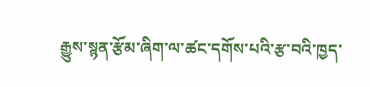རྒྱུས་སྙན་རྩོམ་ཞིག་ལ་ཚང་དགོས་པའི་རྩ་བའི་ཁྱད་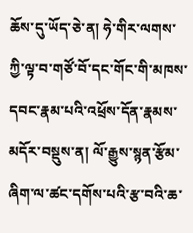ཆོས་དུ་ཡོད་ཅེ་ན། ཧེ་གིར་ལགས་ཀྱི་ལྟ་བ་གཙོ་བོ་དང་གོང་གི་མཁས་དབང་རྣམ་པའི་འཕྲོས་དོན་རྣམས་མདོར་བསྡུས་ན། ལོ་རྒྱུས་སྙན་རྩོམ་ཞིག་ལ་ཚང་དགོས་པའི་རྩ་བའི་ཆ་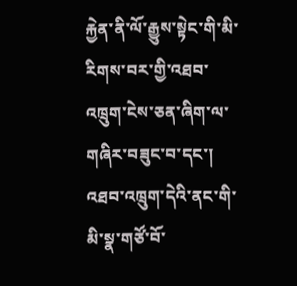རྐྱེན་ནི་ལོ་རྒྱུས་སྟེང་གི་མི་རིགས་བར་གྱི་འཐབ་འཁྲུག་ངེས་ཅན་ཞིག་ལ་གཞིར་བཟུང་བ་དང་། འཐབ་འཁྲུག་དེའི་ནང་གི་མི་སྣ་གཙོ་བོ་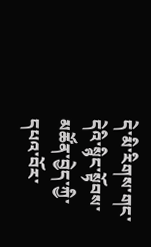དེ་མི་རིགས་གང་དེའི་སྙིང་སྟོབས་མཚོན་བྱེད་ཀྱི་དཔའ་བོར་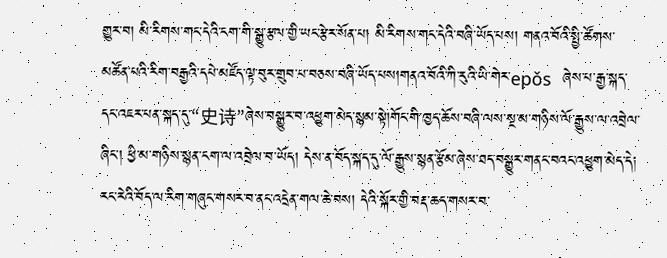གྱུར་བ། མི་རིགས་གང་དེའི་ངག་གི་སྒྱུ་རྩལ་གྱི་ཡང་རྩེར་སོན་པ། མི་རིགས་གང་དེའི་བཞི་ཡོད་པས། གནའ་བོའི་སྤྱི་ཚོགས་མཚོན་པའི་རིག་བརྒྱའི་དཔེ་མཛོད་ལྟ་བུར་གྲུབ་པ་བཅས་བཞི་ཡོད་པས།གནའ་བོའི་ཀི་རུའི་ཡི་གེར་epǒs ཞེས་པ་རྒྱ་སྐད་དང་འཇར་པན་སྐད་དུ་“史诗”ཞེས་བསྒྱུར་བ་འཕྱུག་མེད་སྙམ་སྟེ།གོང་གི་ཁྱད་ཆོས་བཞི་ལས་སྔ་མ་གཉིས་ལོ་རྒྱུས་ལ་འབྲེལ་ཞིང་། ཕྱི་མ་གཉིས་སྙན་ངག་ལ་འབྲེལ་བ་ཡོད། དེས་ན་བོད་སྐད་དུ་ལོ་རྒྱུས་སྙན་རྩོམ་ཞེས་ཐད་བསྒྱུར་གནང་བའང་འཕྱུག་མེད་དེ། རང་རེའི་བོད་ལ་རིག་གཞུང་གསར་བ་ནང་འདྲེན་གལ་ཆེ་བས། དེའི་སྐོར་གྱི་བརྡ་ཆད་གསར་བ་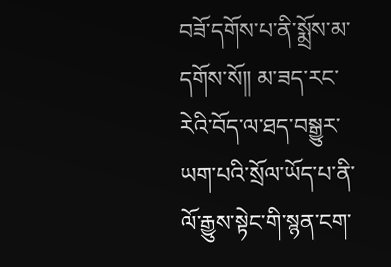བཟོ་དགོས་པ་ནི་སྨྲོས་མ་དགོས་སོ།། མ་ཟད་རང་རེའི་བོད་ལ་ཐད་བསྒྱུར་ཡག་པའི་སྲོལ་ཡོད་པ་ནི་ལོ་རྒྱུས་སྟེང་གི་སྙན་ངག་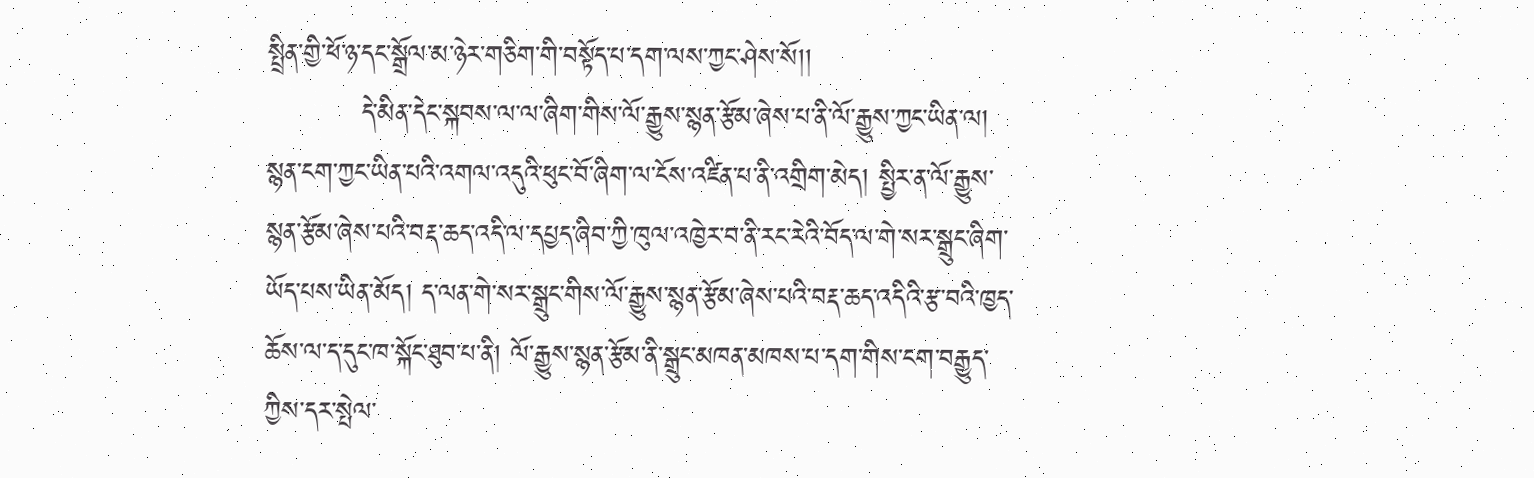སྤྲིན་གྱི་ཕོ་ཉ་དང་སྒྲོལ་མ་ཉེར་གཅིག་གི་བསྟོད་པ་དག་ལས་ཀྱང་ཤེས་སོ།།
          དེ་མིན་དེང་སྐབས་ལ་ལ་ཞིག་གིས་ལོ་རྒྱུས་སྙན་རྩོམ་ཞེས་པ་ནི་ལོ་རྒྱུས་ཀྱང་ཡིན་ལ། སྙན་ངག་ཀྱང་ཡིན་པའི་འགལ་འདུའི་ཕུང་བོ་ཞིག་ལ་ངོས་འཛིན་པ་ནི་འགྲིག་མེད། སྤྱིར་ན་ལོ་རྒྱུས་སྙན་རྩོམ་ཞེས་པའི་བརྡ་ཆད་འདི་ལ་དཔྱད་ཞིབ་ཀྱི་ཁུལ་འཁྱེར་བ་ནི་རང་རེའི་བོད་ལ་གེ་སར་སྒྲུང་ཞིག་ཡོད་པས་ཡིན་མོད། ད་ལན་གེ་སར་སྒྲུང་གིས་ལོ་རྒྱུས་སྙན་རྩོམ་ཞེས་པའི་བརྡ་ཆད་འདིའི་རྩ་བའི་ཁྱད་ཆོས་ལ་ད་དུང་ཁ་སྐོང་ཐུབ་པ་ནི། ལོ་རྒྱུས་སྙན་རྩོམ་ནི་སྒྲུང་མཁན་མཁས་པ་དག་གིས་ངག་བརྒྱུད་ཀྱིས་དར་སྤེལ་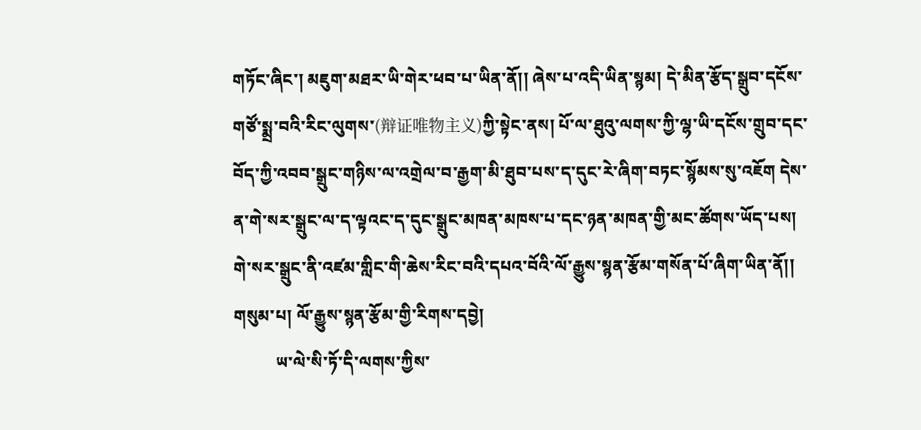གཏོང་ཞིང་། མཇུག་མཐར་ཡི་གེར་ཕབ་པ་ཡིན་ནོ།། ཞེས་པ་འདི་ཡིན་སྙམ། དེ་མིན་རྩོད་སྒྲུབ་དངོས་གཙོ་སྨྲ་བའི་རིང་ལུགས་(辩证唯物主义)ཀྱི་སྟེང་ནས། པོ་ལ་ཐུའུ་ལགས་ཀྱི་ལྷ་ཡི་དངོས་གྲུབ་དང་བོད་ཀྱི་འབབ་སྒྲུང་གཉིས་ལ་འགྲེལ་བ་རྒྱག་མི་ཐུབ་པས་ད་དུང་རེ་ཞིག་བཏང་སྙོམས་སུ་འཇོག དེས་ན་གེ་སར་སྒྲུང་ལ་ད་ལྟའང་ད་དུང་སྒྲུང་མཁན་མཁས་པ་དང་ཉན་མཁན་གྱི་མང་ཚོགས་ཡོད་པས། གེ་སར་སྒྲུང་ནི་འཛམ་གླིང་གི་ཆེས་རིང་བའི་དཔའ་བོའི་ལོ་རྒྱུས་སྙན་རྩོམ་གསོན་པོ་ཞིག་ཡིན་ནོ།།
གསུམ་པ། ལོ་རྒྱུས་སྙན་རྩོམ་གྱི་རིགས་དབྱེ།
          ཡ་ལེ་སི་ཏོ་དི་ལགས་ཀྱིས་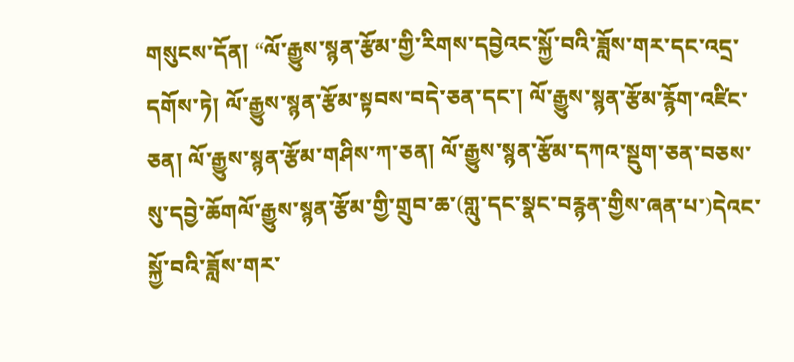གསུངས་དོན། “ལོ་རྒྱུས་སྙན་རྩོམ་གྱི་རིགས་དབྱེའང་སྐྱོ་བའི་ཟློས་གར་དང་འདྲ་དགོས་ཏེ། ལོ་རྒྱུས་སྙན་རྩོམ་སྟབས་བདེ་ཅན་དང་། ལོ་རྒྱུས་སྙན་རྩོམ་རྙོག་འཛིང་ཅན། ལོ་རྒྱུས་སྙན་རྩོམ་གཤིས་ཀ་ཅན། ལོ་རྒྱུས་སྙན་རྩོམ་དཀའ་སྡུག་ཅན་བཅས་སུ་དབྱེ་ཆོགལོ་རྒྱུས་སྙན་རྩོམ་གྱི་གྲུབ་ཆ་(གླུ་དང་སྣང་བརྙན་གྱིས་ཞན་པ་)དེའང་སྐྱོ་བའི་ཟློས་གར་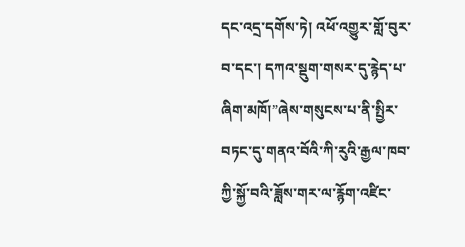དང་འདྲ་དགོས་ཏེ། འཕོ་འགྱུར་གློ་བུར་བ་དང་། དཀའ་སྡུག་གསར་དུ་རྙེད་པ་ཞིག་མཁོ།”ཞེས་གསུངས་པ་ནི་སྤྱིར་བཏང་དུ་གནའ་བོའི་ཀི་རུའི་རྒྱལ་ཁབ་ཀྱི་སྐྱོ་བའི་ཟློས་གར་ལ་རྙོག་འཛིང་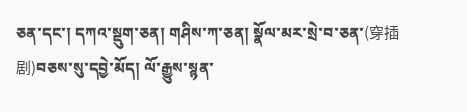ཅན་དང་། དཀའ་སྡུག་ཅན། གཤིས་ཀ་ཅན། སྣོལ་མར་སྲེ་བ་ཅན་(穿插剧)བཅས་སུ་དབྱེ་མོད། ལོ་རྒྱུས་སྙན་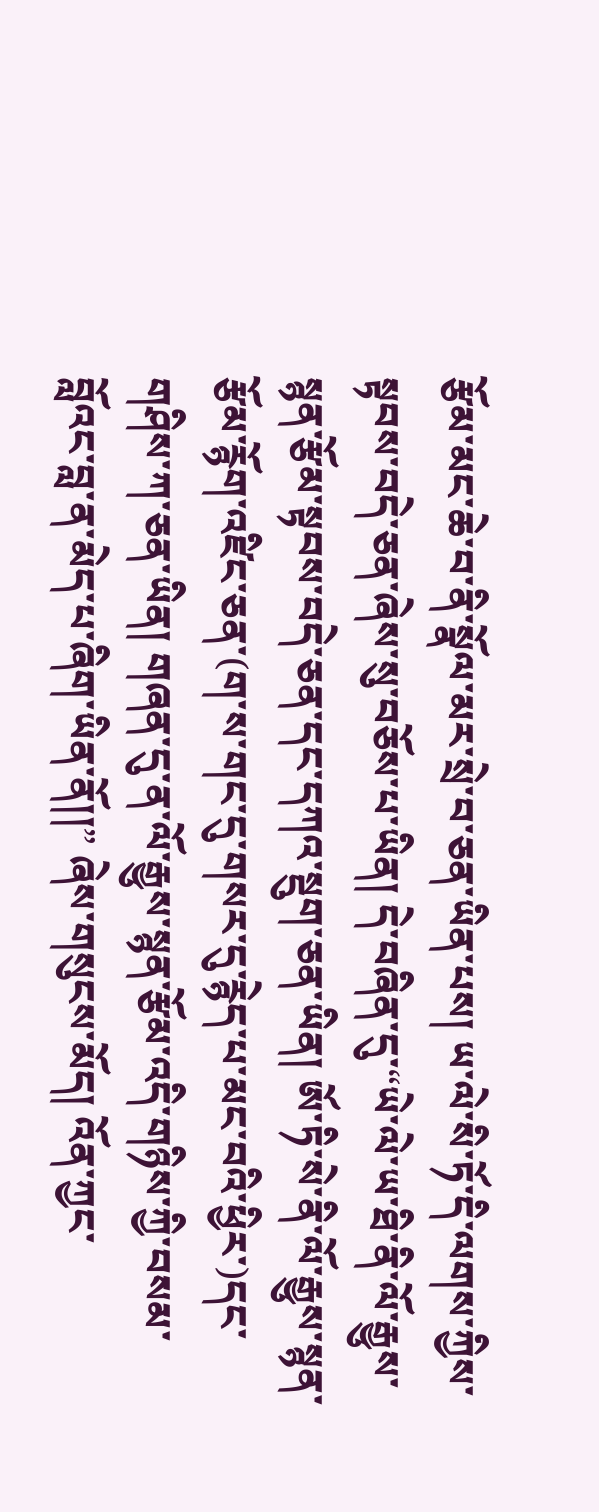རྩོམ་མང་ཆེ་བ་ནི་སྣོལ་མར་སྲེ་བ་ཅན་ཡིན་པས། ཡ་ལེ་སི་ཏོ་དི་ལགས་ཀྱིས་སྟབས་བདེ་ཅན་ཞེས་སུ་བཅོས་པ་ཡིན། དེ་བཞིན་དུ་“ཡེ་ལེ་ཡ་ཐི་ནི་ལོ་རྒྱུས་སྙན་རྩོམ་སྟབས་བདེ་ཅན་དང་དཀའ་སྡུག་ཅན་ཡིན། ཨོ་ཏི་སེ་ནི་ལོ་རྒྱུས་སྙན་རྩོམ་རྙོག་འཛིང་ཅན་(ག་ས་གང་དུ་གསར་དུ་རྙེད་པ་མང་བའི་ཕྱིར་)དང་གཤིས་ཀ་ཅན་ཡིན། གཞན་དུ་ན་ལོ་རྒྱུས་སྙན་རྩོམ་འདི་གཉིས་ཀྱི་བསམ་བློའང་བླ་ན་མེད་པ་ཞིག་ཡིན་ནོ།།” ཞེས་གསུངས་མོད། འོན་ཀྱང་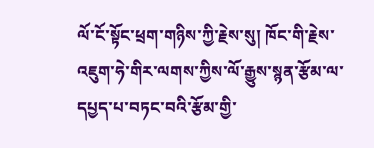ལོ་ངོ་སྟོང་ཕྲག་གཉིས་ཀྱི་རྗེས་སུ། ཁོང་གི་རྗེས་འཇུག་ཧེ་གིར་ལགས་ཀྱིས་ལོ་རྒྱུས་སྙན་རྩོམ་ལ་དཔྱད་པ་བཏང་བའི་རྩོམ་གྱི་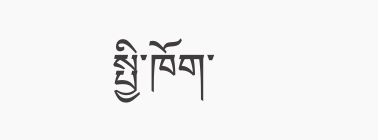སྤྱི་ཁོག་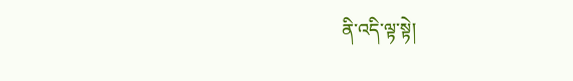ནི་འདི་ལྟ་སྟེ།